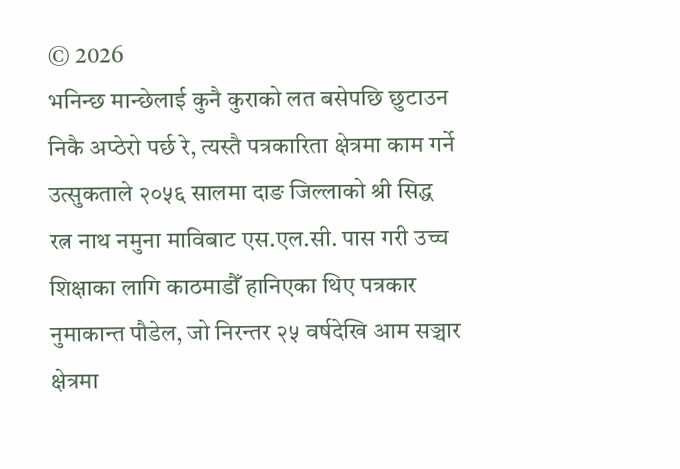© 2026
भनिन्छ मान्छेलाई कुनै कुराको लत बसेपछि छुटाउन निकै अप्ठेरो पर्छ रे, त्यस्तै पत्रकारिता क्षेत्रमा काम गर्ने उत्सुकताले २०५६ सालमा दाङ जिल्लाको श्री सिद्ध रत्न नाथ नमुना माविबाट एस.एल.सी. पास गरी उच्च शिक्षाका लागि काठमाडौँ हानिएका थिए पत्रकार नुमाकान्त पौडेल, जो निरन्तर २५ वर्षदेखि आम सञ्चार क्षेत्रमा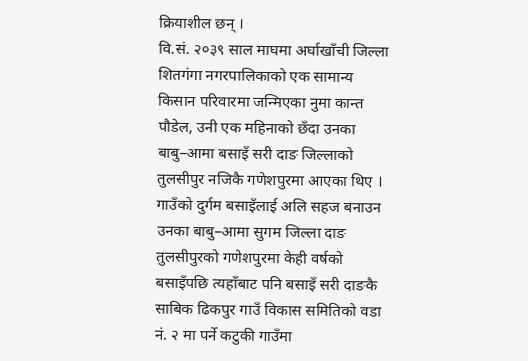क्रियाशील छन् ।
वि.सं. २०३९ साल माघमा अर्घाखाँची जिल्ला शितगंगा नगरपालिकाको एक सामान्य किसान परिवारमा जन्मिएका नुमा कान्त पौडेल, उनी एक महिनाको छँदा उनका बाबु–आमा बसाइँ सरी दाङ जिल्लाको तुलसीपुर नजिकै गणेशपुरमा आएका थिए ।
गाउँको दुर्गम बसाइँलाई अलि सहज बनाउन उनका बाबु–आमा सुगम जिल्ला दाङ तुलसीपुरको गणेशपुरमा केही वर्षको बसाइँपछि त्यहाँबाट पनि बसाइँ सरी दाङकै साबिक ढिकपुर गाउँ विकास समितिको वडा नं. २ मा पर्ने कटुकी गाउँमा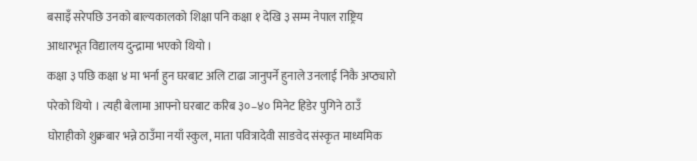बसाइँ सरेपछि उनको बाल्यकालको शिक्षा पनि कक्षा १ देखि ३ सम्म नेपाल राष्ट्रिय आधारभूत विद्यालय दुन्द्रामा भएको थियो ।
कक्षा ३ पछि कक्षा ४ मा भर्ना हुन घरबाट अलि टाढा जानुपर्ने हुनाले उनलाई निकै अप्ठ्यारो परेको थियो । त्यही बेलामा आफ्नो घरबाट करिब ३०–४० मिनेट हिडेर पुगिने ठाउँ घोराहीको शुक्रबार भन्ने ठाउँमा नयाँ स्कुल, माता पवित्रादेवी साङवेद संस्कृत माध्यमिक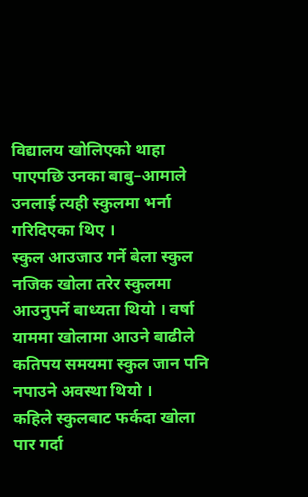विद्यालय खोलिएको थाहा पाएपछि उनका बाबु–आमाले उनलाई त्यही स्कुलमा भर्ना गरिदिएका थिए ।
स्कुल आउजाउ गर्ने बेला स्कुल नजिक खोला तरेर स्कुलमा आउनुपर्ने बाध्यता थियो । वर्षा याममा खोलामा आउने बाढीले कतिपय समयमा स्कुल जान पनि नपाउने अवस्था थियो ।
कहिले स्कुलबाट फर्कदा खोला पार गर्दा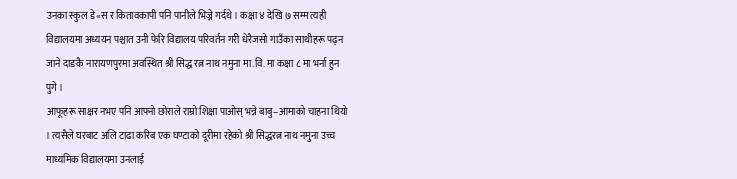उनका स्कुल डे«स र कितावकापी पनि पानीले भिज्ने गर्दथे । कक्षा ४ देखि ७ सम्म त्यही विद्यालयमा अध्ययन पश्चात उनी फेरि विद्यालय परिवर्तन गरी धेरैजसो गाउँका साथीहरू पढ्न जाने दाङकै नारायणपुरमा अवस्थित श्री सिद्ध रत्न नाथ नमुना मा.वि. मा कक्षा ८ मा भर्ना हुन पुगे ।
आफूहरू साक्षर नभए पनि आफ्नो छोराले राम्रो शिक्षा पाओस् भन्ने बाबु–आमाको चाहना थियो । त्यसैले घरबाट अलि टाढा करिब एक घण्टाको दूरीमा रहेको श्री सिद्धरत्न नाथ नमुना उच्च माध्यमिक विद्यालयमा उनलाई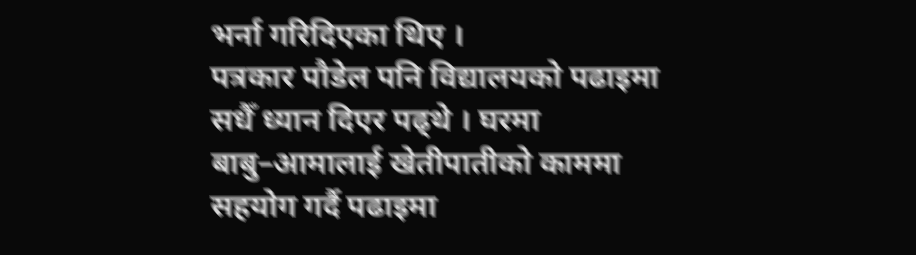भर्ना गरिदिएका थिए ।
पत्रकार पौडेल पनि विद्यालयको पढाइमा सधैँ ध्यान दिएर पढ्थे । घरमा बाबु–आमालाई खेतीपातीको काममा सहयोग गर्दै पढाइमा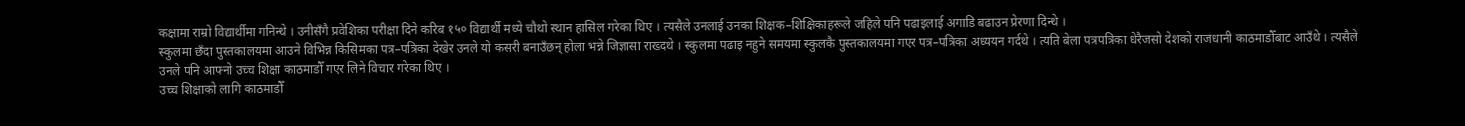कक्षामा राम्रो विद्यार्थीमा गनिन्थे । उनीसँगै प्रवेशिका परीक्षा दिने करिब १५० विद्यार्थी मध्ये चौथो स्थान हासिल गरेका थिए । त्यसैले उनलाई उनका शिक्षक–शिक्षिकाहरूले जहिले पनि पढाइलाई अगाडि बढाउन प्रेरणा दिन्थे ।
स्कुलमा छँदा पुस्तकालयमा आउने विभिन्न किसिमका पत्र–पत्रिका देखेर उनले यो कसरी बनाउँछन् होला भन्ने जिज्ञासा राख्दथे । स्कुलमा पढाइ नहुने समयमा स्कुलकै पुस्तकालयमा गएर पत्र–पत्रिका अध्ययन गर्दथे । त्यति बेला पत्रपत्रिका धेरैजसो देशको राजधानी काठमाडौँबाट आउँथे । त्यसैले उनले पनि आफ्नो उच्च शिक्षा काठमाडौँ गएर लिने विचार गरेका थिए ।
उच्च शिक्षाको लागि काठमाडौँ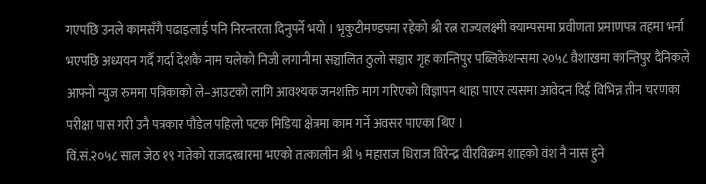गएपछि उनले कामसँगै पढाइलाई पनि निरन्तरता दिनुपर्ने भयो । भृकुटीमण्डपमा रहेको श्री रत्न राज्यलक्ष्मी क्याम्पसमा प्रवीणता प्रमाणपत्र तहमा भर्ना भएपछि अध्ययन गर्दै गर्दा देशकै नाम चलेको निजी लगानीमा सञ्चालित ठुलो सञ्चार गृह कान्तिपुर पब्लिकेशन्समा २०५८ वैशाखमा कान्तिपुर दैनिकले आफ्नो न्युज रुममा पत्रिकाको ले–आउटको लागि आवश्यक जनशक्ति माग गरिएको विज्ञापन थाहा पाएर त्यसमा आवेदन दिई विभिन्न तीन चरणका परीक्षा पास गरी उनै पत्रकार पौडेल पहिलो पटक मिडिया क्षेत्रमा काम गर्ने अवसर पाएका थिए ।
विं.सं.२०५८ साल जेठ १९ गतेको राजदरबारमा भएको तत्कालीन श्री ५ महाराज धिराज विरेन्द्र वीरविक्रम शाहको वंश नै नास हुने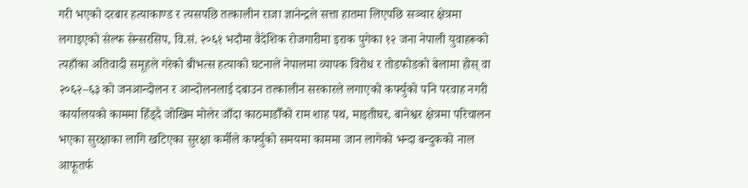गरी भएको दरबार हत्याकाण्ड र त्यसपछि तत्कालीन राजा ज्ञानेन्द्रले सत्ता हातमा लिएपछि सञ्चार क्षेत्रमा लगाइएको सेल्फ सेन्सरसिप, वि.सं. २०६१ भदौमा वैदेशिक रोजगारीमा इराक पुगेका १२ जना नेपाली युवाहरूको त्यहाँका अतिवादी समूहले गरेको बीभत्स हत्याको घटनाले नेपालमा व्यापक विरोध र तोडफोडको बेलामा होस् वा २०६२–६३ को जनआन्दोलन र आन्दोलनलाई दबाउन तत्कालीन सरकारले लगाएको कर्फ्युको पनि परवाह नगरी कार्यालयको काममा हिँड्दै जोखिम मोलेर जाँदा काठमाडौँको राम शाह पथ, माइतीघर, बानेश्वर क्षेत्रमा परिचालन भएका सुरक्षाका लागि खटिएका सुरक्षा कर्मीले कर्फ्युको समयमा काममा जान लागेको भन्दा बन्दुकको नाल आफूतर्फ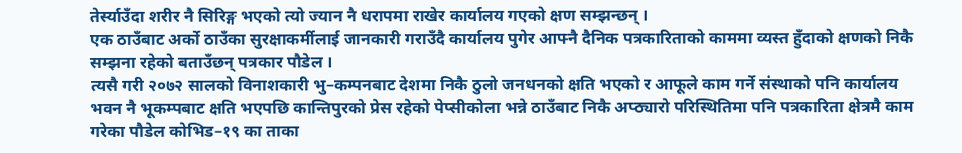तेर्स्याउँदा शरीर नै सिरिङ्ग भएको त्यो ज्यान नै धरापमा राखेर कार्यालय गएको क्षण सम्झन्छन् ।
एक ठाउँबाट अर्को ठाउँका सुरक्षाकर्मीलाई जानकारी गराउँदै कार्यालय पुगेर आफ्नै दैनिक पत्रकारिताको काममा व्यस्त हुँदाको क्षणको निकै सम्झना रहेको बताउँछन् पत्रकार पौडेल ।
त्यसै गरी २०७२ सालको विनाशकारी भु–कम्पनबाट देशमा निकै ठुलो जनधनको क्षति भएको र आफूले काम गर्ने संस्थाको पनि कार्यालय भवन नै भूकम्पबाट क्षति भएपछि कान्तिपुरको प्रेस रहेको पेप्सीकोला भन्ने ठाउँबाट निकै अप्ठ्यारो परिस्थितिमा पनि पत्रकारिता क्षेत्रमै काम गरेका पौडेल कोभिड–१९ का ताका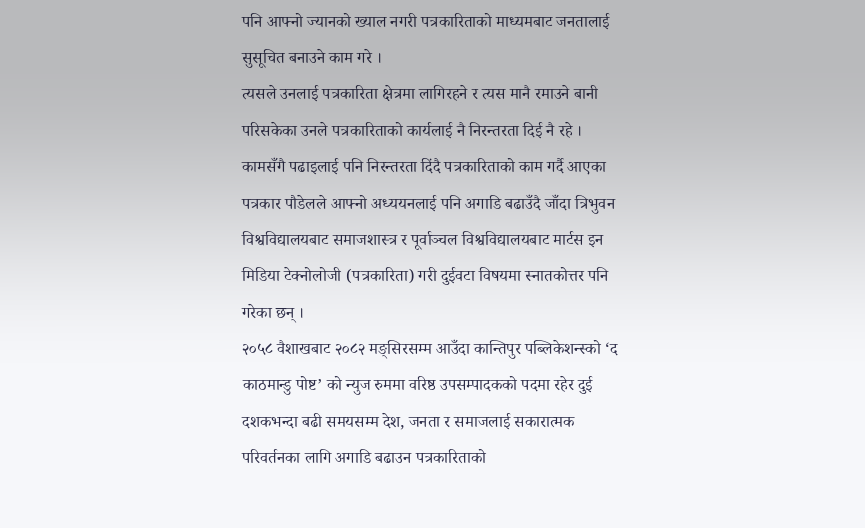पनि आफ्नो ज्यानको ख्याल नगरी पत्रकारिताको माध्यमबाट जनतालाई सुसूचित बनाउने काम गरे ।
त्यसले उनलाई पत्रकारिता क्षेत्रमा लागिरहने र त्यस मानै रमाउने बानी परिसकेका उनले पत्रकारिताको कार्यलाई नै निरन्तरता दिई नै रहे ।
कामसँगै पढाइलाई पनि निरन्तरता दिंदै पत्रकारिताको काम गर्दै आएका पत्रकार पौडेलले आफ्नो अध्ययनलाई पनि अगाडि बढाउँदै जाँदा त्रिभुवन विश्वविद्यालयबाट समाजशास्त्र र पूर्वाञ्चल विश्वविद्यालयबाट मार्टस इन मिडिया टेक्नोलोजी (पत्रकारिता) गरी दुईवटा विषयमा स्नातकोत्तर पनि गरेका छन् ।
२०५८ वैशाखबाट २०८२ मङ्सिरसम्म आउँदा कान्तिपुर पब्लिकेशन्स्को ‘द काठमान्डु पोष्ट’ को न्युज रुममा वरिष्ठ उपसम्पादकको पदमा रहेर दुई दशकभन्दा बढी समयसम्म देश, जनता र समाजलाई सकारात्मक परिवर्तनका लागि अगाडि बढाउन पत्रकारिताको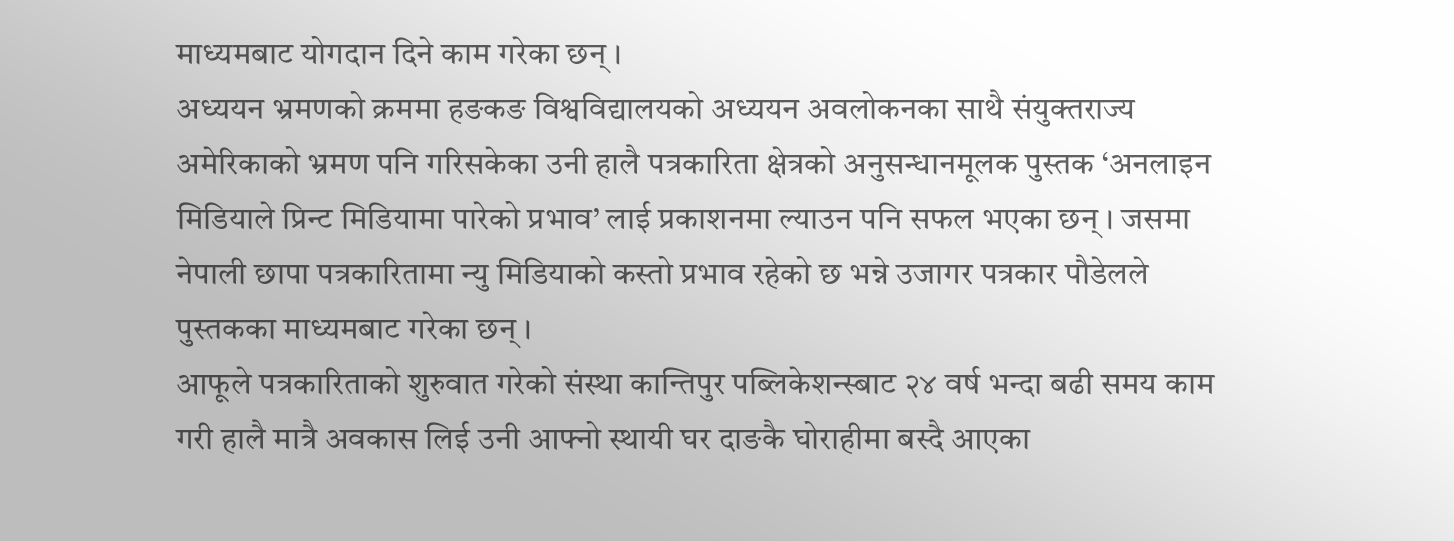माध्यमबाट योगदान दिने काम गरेका छन् ।
अध्ययन भ्रमणको क्रममा हङकङ विश्वविद्यालयको अध्ययन अवलोकनका साथै संयुक्तराज्य अमेरिकाको भ्रमण पनि गरिसकेका उनी हालै पत्रकारिता क्षेत्रको अनुसन्धानमूलक पुस्तक ‘अनलाइन मिडियाले प्रिन्ट मिडियामा पारेको प्रभाव’ लाई प्रकाशनमा ल्याउन पनि सफल भएका छन् । जसमा नेपाली छापा पत्रकारितामा न्यु मिडियाको कस्तो प्रभाव रहेको छ भन्ने उजागर पत्रकार पौडेलले पुस्तकका माध्यमबाट गरेका छन् ।
आफूले पत्रकारिताको शुरुवात गरेको संस्था कान्तिपुर पब्लिकेशन्स्बाट २४ वर्ष भन्दा बढी समय काम गरी हालै मात्रै अवकास लिई उनी आफ्नो स्थायी घर दाङकै घोराहीमा बस्दै आएका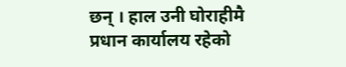छन् । हाल उनी घोराहीमै प्रधान कार्यालय रहेको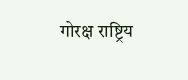गोरक्ष राष्ट्रिय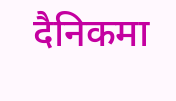दैनिकमा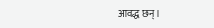आवद्ध छन् ।